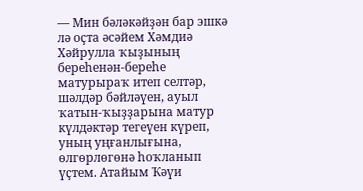— Мин бәләкәйҙән бар эшкә лә оҫта әсәйем Хәмдиә Хәйрулла ҡыҙының береһенән-береһе матурыраҡ итеп селтәр, шәлдәр бәйләүен, ауыл ҡатын-ҡыҙҙарына матур күлдәктәр тегеүен күреп, уның уңғанлығына, өлгөрлөгөнә һоҡланып үҫтем. Атайым Ҡәүи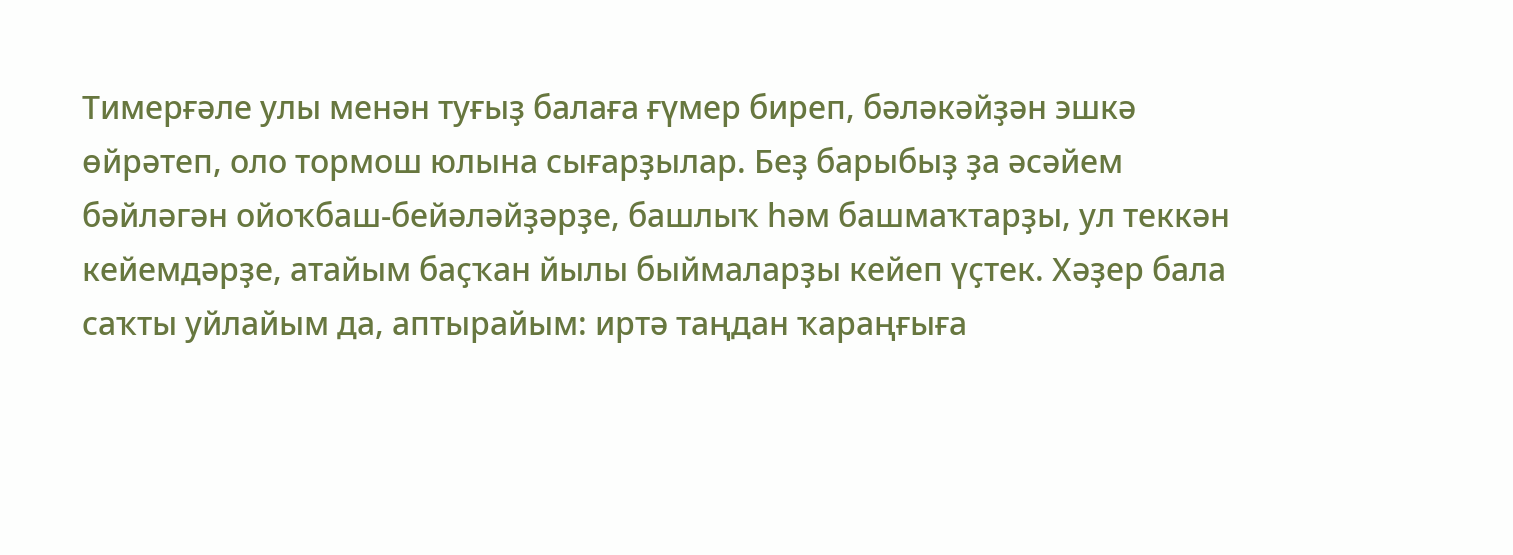Тимерғәле улы менән туғыҙ балаға ғүмер биреп, бәләкәйҙән эшкә өйрәтеп, оло тормош юлына сығарҙылар. Беҙ барыбыҙ ҙа әсәйем бәйләгән ойоҡбаш-бейәләйҙәрҙе, башлыҡ һәм башмаҡтарҙы, ул теккән кейемдәрҙе, атайым баҫҡан йылы быймаларҙы кейеп үҫтек. Хәҙер бала саҡты уйлайым да, аптырайым: иртә таңдан ҡараңғыға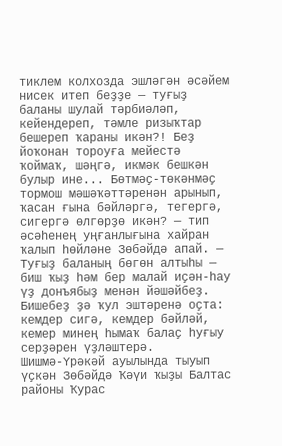тиклем колхозда эшләгән әсәйем нисек итеп беҙҙе — туғыҙ баланы шулай тәрбиәләп, кейендереп, тәмле ризыҡтар бешереп ҡараны икән?! Беҙ йоҡонан тороуға мейестә ҡоймаҡ, шәңгә, икмәк бешкән булыр ине... Бөтмәҫ-төкәнмәҫ тормош мәшәҡәттәренән арынып, ҡасан ғына бәйләргә, тегергә, сигергә өлгөрҙө икән? — тип әсәһенең уңғанлығына хайран ҡалып һөйләне Зөбәйдә апай. — Туғыҙ баланың бөгөн алтыһы — биш ҡыҙ һәм бер малай иҫән-һау үҙ донъябыҙ менән йәшәйбеҙ. Бишебеҙ ҙә ҡул эштәренә оҫта: кемдер сигә, кемдер бәйләй, кемер минең һымаҡ балаҫ һуғыу серҙәрен үҙләштерә.
Шишмә-Үрәкәй ауылында тыуып үҫкән Зөбәйдә Ҡәүи ҡыҙы Балтас районы Ҡурас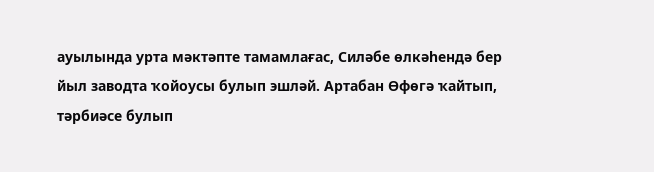ауылында урта мәктәпте тамамлағас, Силәбе өлкәһендә бер йыл заводта ҡойоусы булып эшләй. Артабан Өфөгә ҡайтып, тәрбиәсе булып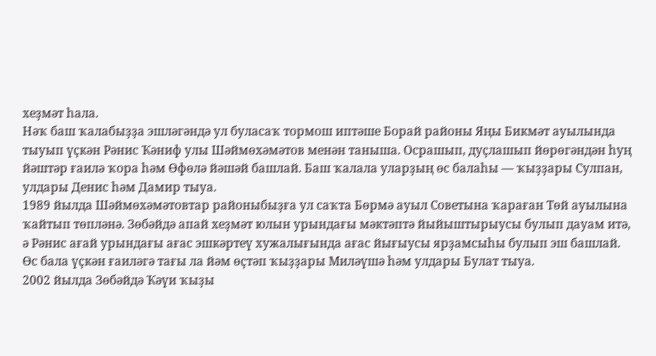хеҙмәт һала.
Нәҡ баш ҡалабыҙҙа эшләгәндә ул буласаҡ тормош иптәше Борай районы Яңы Бикмәт ауылында тыуып үҫкән Рәнис Ҡәниф улы Шәймөхәмәтов менән таныша. Осрашып, дуҫлашып йөрөгәндән һуң йәштәр ғаилә ҡора һәм Өфөлә йәшәй башлай. Баш ҡалала уларҙың өс балаһы — ҡыҙҙары Сулпан, улдары Денис һәм Дамир тыуа.
1989 йылда Шәймөхәмәтовтар районыбыҙға ул саҡта Бөрмә ауыл Советына ҡараған Төй ауылына ҡайтып төпләнә. Зөбәйдә апай хеҙмәт юлын урындағы мәктәптә йыйыштырыусы булып дауам итә, ә Рәнис ағай урындағы ағас эшкәртеү хужалығында ағас йығыусы ярҙамсыһы булып эш башлай. Өс бала үҫкән ғаиләгә тағы ла йәм өҫтәп ҡыҙҙары Миләүшә һәм улдары Булат тыуа.
2002 йылда Зөбәйдә Ҡәүи ҡыҙы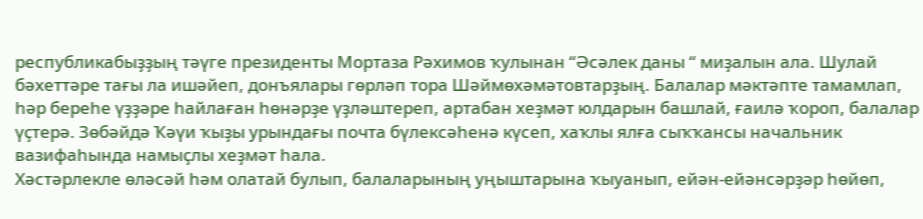республикабыҙҙың тәүге президенты Мортаза Рәхимов ҡулынан “Әсәлек даны “ миҙалын ала. Шулай бәхеттәре тағы ла ишәйеп, донъялары гөрләп тора Шәймөхәмәтовтарҙың. Балалар мәктәпте тамамлап, һәр береһе үҙҙәре һайлаған һөнәрҙе үҙләштереп, артабан хеҙмәт юлдарын башлай, ғаилә ҡороп, балалар үҫтерә. Зөбәйдә Ҡәүи ҡыҙы урындағы почта бүлексәһенә күсеп, хаҡлы ялға сыҡҡансы начальник вазифаһында намыҫлы хеҙмәт һала.
Хәстәрлекле өләсәй һәм олатай булып, балаларының уңыштарына ҡыуанып, ейән-ейәнсәрҙәр һөйөп,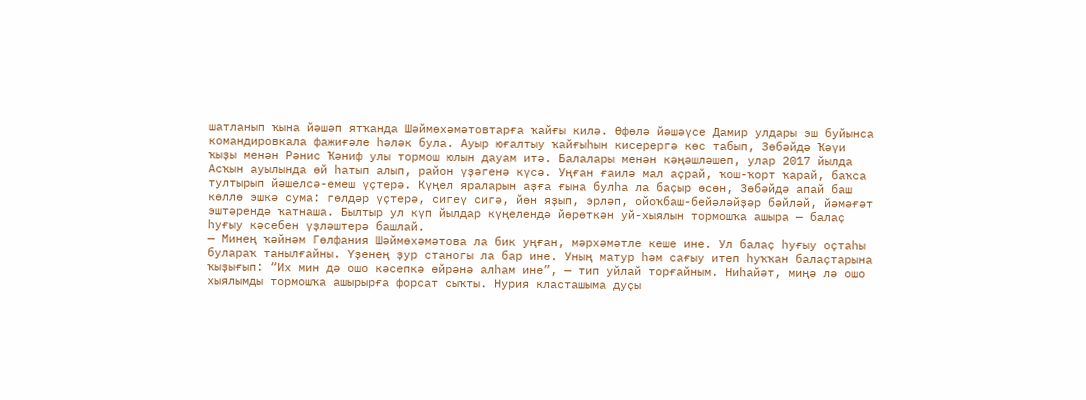шатланып ҡына йәшәп ятҡанда Шәймөхәмәтовтарға ҡайғы килә. Өфөлә йәшәүсе Дамир улдары эш буйынса командировкала фажиғәле һәләк була. Ауыр юғалтыу ҡайғыһын кисерергә көс табып, Зөбәйдә Ҡәүи ҡыҙы менән Рәнис Ҡәниф улы тормош юлын дауам итә. Балалары менән кәңәшләшеп, улар 2017 йылда Асҡын ауылында өй һатып алып, район үҙәгенә күсә. Уңған ғаилә мал аҫрай, ҡош-ҡорт ҡарай, баҡса тултырып йәшелсә-емеш үҫтерә. Күңел яраларын аҙға ғына булһа ла баҫыр өсөн, Зөбәйдә апай баш көллө эшкә сума: гөлдәр үҫтерә, сигеү сигә, йөн яҙып, эрләп, ойоҡбаш-бейәләйҙәр бәйләй, йәмәғәт эштәрендә ҡатнаша. Былтыр ул күп йылдар күңелендә йөрөткән уй-хыялын тормошҡа ашыра — балаҫ һуғыу кәсебен үҙләштерә башлай.
— Минең ҡәйнәм Гөлфания Шәймөхәмәтова ла бик уңған, мәрхәмәтле кеше ине. Ул балаҫ һуғыу оҫтаһы булараҡ танылғайны. Үҙенең ҙур станогы ла бар ине. Уның матур һәм сағыу итеп һуҡҡан балаҫтарына ҡыҙығып: “Их мин дә ошо кәсепкә өйрәнә алһам ине”, — тип уйлай торғайным. Ниһайәт, миңә лә ошо хыялымды тормошҡа ашырырға форсат сыҡты. Нурия класташыма дуҫы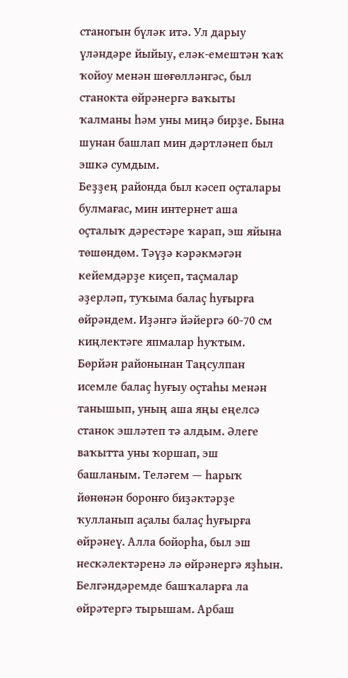станогын бүләк итә. Ул дарыу үләндәре йыйыу, еләк-емештән ҡаҡ ҡойоу менән шөғөлләнгәс, был станокта өйрәнергә ваҡыты ҡалманы һәм уны миңә бирҙе. Бына шунан башлап мин дәртләнеп был эшкә сумдым.
Беҙҙең районда был кәсеп оҫталары булмағас, мин интернет аша оҫталыҡ дәрестәре ҡарап, эш яйына төшөндөм. Тәүҙә кәрәкмәгән кейемдәрҙе киҫеп, таҫмалар әҙерләп, туҡыма балаҫ һуғырға өйрәндем. Иҙәнгә йәйергә 60-70 см киңлектәге япмалар һуҡтым. Бөрйән районынан Таңсулпан исемле балаҫ һуғыу оҫтаһы менән танышып, уның аша яңы еңелсә станок эшләтеп тә алдым. Әлеге ваҡытта уны ҡоршап, эш башланым. Теләгем — һарыҡ йөнөнән боронғо биҙәктәрҙе ҡулланып аҫалы балаҫ һуғырға өйрәнеү. Алла бойорһа, был эш нескәлектәренә лә өйрәнергә яҙһын. Белгәндәремде башҡаларға ла өйрәтергә тырышам. Арбаш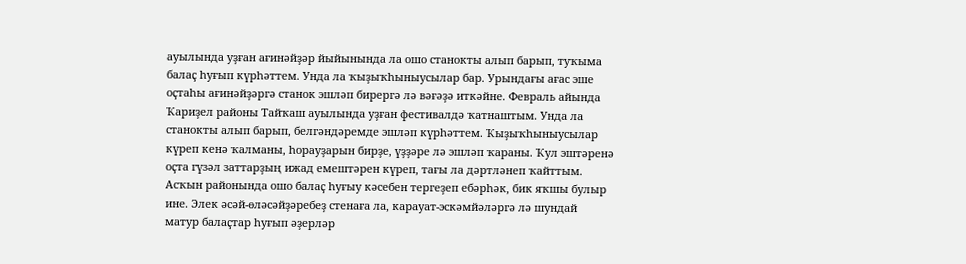ауылында уҙған ағинәйҙәр йыйынында ла ошо станокты алып барып, туҡыма балаҫ һуғып күрһәттем. Унда ла ҡыҙыҡһыныусылар бар. Урындағы ағас эше оҫтаһы ағинәйҙәргә станок эшләп бирергә лә вәғәҙә иткәйне. Февраль айында Ҡариҙел районы Тайҡаш ауылында уҙған фестивалдә ҡатнаштым. Унда ла станокты алып барып, белгәндәремде эшләп күрһәттем. Ҡыҙыҡһыныусылар күреп кенә ҡалманы, һорауҙарын бирҙе, үҙҙәре лә эшләп ҡараны. Ҡул эштәренә оҫта гүзәл заттарҙың ижад емештәрен күреп, тағы ла дәртләнеп ҡайттым. Асҡын районында ошо балаҫ һуғыу кәсебен тергеҙеп ебәрһәк, бик яҡшы булыр ине. Элек әсәй-өләсәйҙәребеҙ стенаға ла, карауат-эскәмйәләргә лә шундай матур балаҫтар һуғып әҙерләр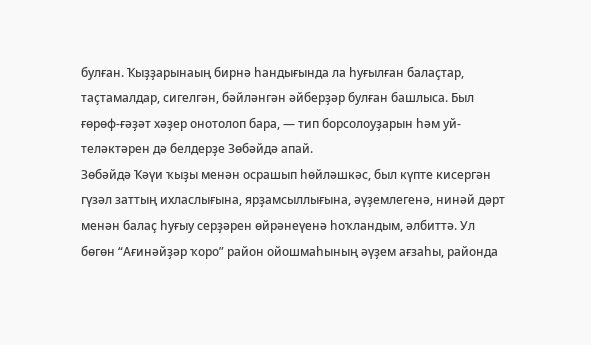булған. Ҡыҙҙарынаың бирнә һандығында ла һуғылған балаҫтар, таҫтамалдар, сигелгән, бәйләнгән әйберҙәр булған башлыса. Был ғөрөф-ғәҙәт хәҙер онотолоп бара, — тип борсолоуҙарын һәм уй-теләктәрен дә белдерҙе Зөбәйдә апай.
Зөбәйдә Ҡәүи ҡыҙы менән осрашып һөйләшкәс, был күпте кисергән гүзәл заттың ихласлығына, ярҙамсыллығына, әүҙемлегенә, нинәй дәрт менән балаҫ һуғыу серҙәрен өйрәнеүенә һоҡландым, әлбиттә. Ул бөгөн “Ағинәйҙәр ҡоро” район ойошмаһының әүҙем ағзаһы, районда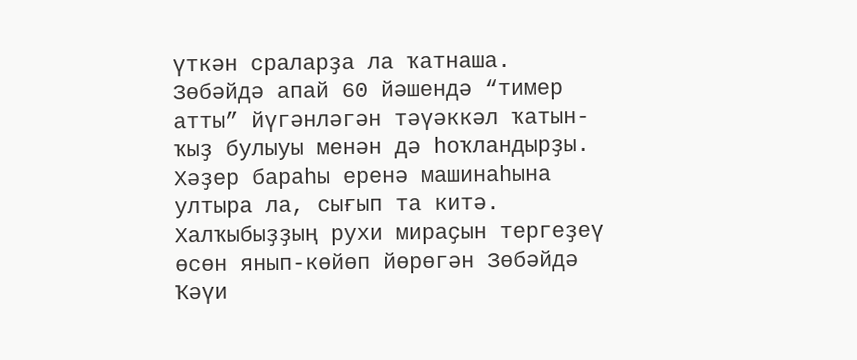үткән сраларҙа ла ҡатнаша.
Зөбәйдә апай 60 йәшендә “тимер атты” йүгәнләгән тәүәккәл ҡатын-ҡыҙ булыуы менән дә һоҡландырҙы. Хәҙер бараһы еренә машинаһына ултыра ла, сығып та китә.
Халҡыбыҙҙың рухи мираҫын тергеҙеү өсөн янып-көйөп йөрөгән Зөбәйдә Ҡәүи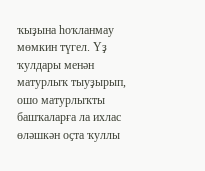ҡыҙына һоҡланмау мөмкин түгел. Үҙ ҡулдары менән матурлыҡ тыуҙырып, ошо матурлыҡты башҡаларға ла ихлас өләшкән оҫта ҡуллы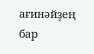ағинәйҙең бар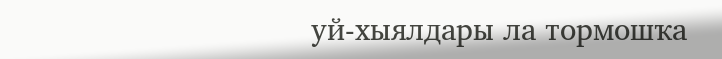уй-хыялдары ла тормошҡа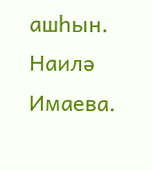ашһын.
Наилә Имаева.